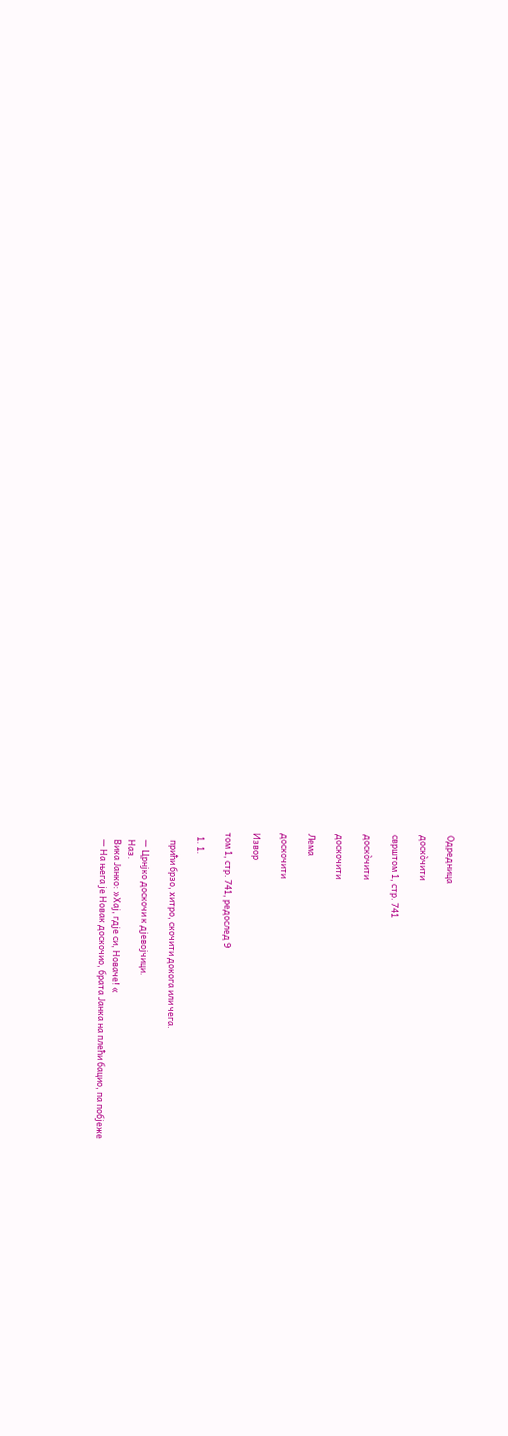Одредница

доско̀чити

сврштом 1, стр. 741

доско̀чити

доскочити

Лема

доскочити

Извор

том 1, стр. 741, редослед 9

  1. 1.

    прићи брзо, хитро, скочити докога или чега.

    — Црнјко доскочи к дјевојчици.
    Наз.
    Вика Јанко: »Хај, гдје си, Новаче! «
    — На њега је Новак доскочио, брата Јанка на плећи бацио, па побјеже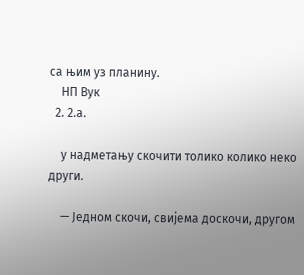са њим уз планину.
    НП Вук
  2. 2.а.

    у надметању скочити толико колико неко други.

    — Једном скочи, свијема доскочи, другом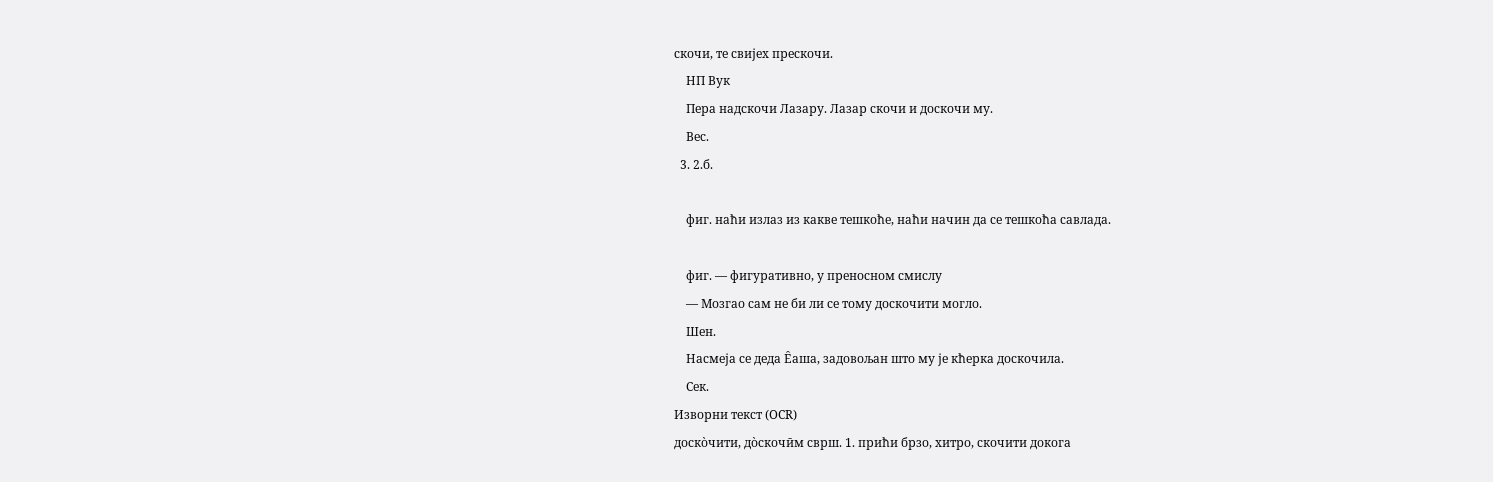скочи, те свијех прескочи.
    НП Вук
    Пера надскочи Лазару. Лазар скочи и доскочи му.
    Вес.
  3. 2.б.

    фиг. наћи излаз из какве тешкоће, наћи начин да се тешкоћа савлада.

    фиг. — фигуративно, у преносном смислу
    — Мозгао сам не би ли се тому доскочити могло.
    Шен.
    Насмеја се деда Е̑аша, задовољан што му је кћерка доскочила.
    Сек.
Изворни текст (OCR)
доско̀чити, до̀скочӣм сврш. 1. прићи брзо, хитро, скочити докога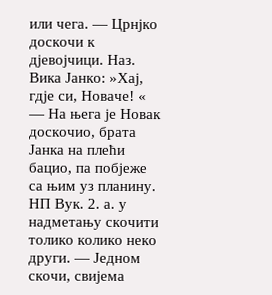или чега. — Црнјко доскочи к дјевојчици. Наз. Вика Јанко: »Хај, гдје си, Новаче! « — На њега је Новак доскочио, брата Јанка на плећи бацио, па побјеже са њим уз планину. НП Вук. 2. а. у надметању скочити толико колико неко други. — Једном скочи, свијема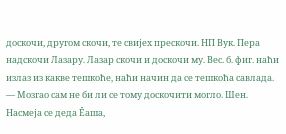доскочи, другом скочи, те свијех прескочи. НП Вук. Пера надскочи Лазару. Лазар скочи и доскочи му. Вес. б. фиг. наћи излаз из какве тешкоће, наћи начин да се тешкоћа савлада. — Мозгао сам не би ли се тому доскочити могло. Шен. Насмеја се деда Е̑аша,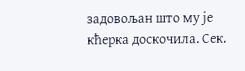задовољан што му је кћерка доскочила. Сек.